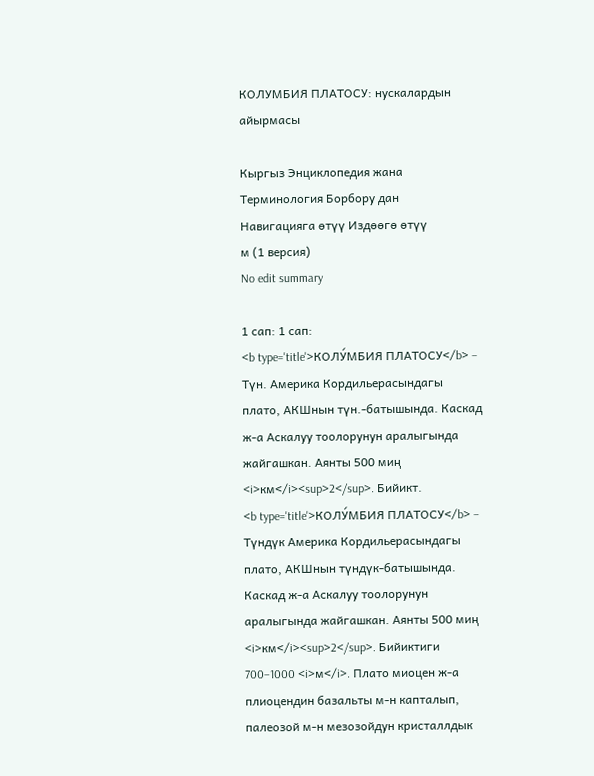КОЛУМБИЯ ПЛАТОСУ: нускалардын айырмасы

Кыргыз Энциклопедия жана Терминология Борбору дан
Навигацияга өтүү Издөөгө өтүү
м (1 версия)
No edit summary

1 сап: 1 сап:
<b type='title'>КОЛУ́МБИЯ ПЛАТОСУ</b> – Түн. Америка Кордильерасындагы плато, АКШнын түн.-батышында. Каскад ж-а Аскалуу тоолорунун аралыгында жайгашкан. Аянты 500 миң <i>км</i><sup>2</sup>. Бийикт.
<b type='title'>КОЛУ́МБИЯ ПЛАТОСУ</b> – Түндүк Америка Кордильерасындагы плато, АКШнын түндүк-батышында. Каскад ж-а Аскалуу тоолорунун аралыгында жайгашкан. Аянты 500 миң <i>км</i><sup>2</sup>. Бийиктиги 700–1000 <i>м</i>. Плато миоцен ж-а плиоцендин базальты м-н капталып, палеозой м-н мезозойдун кристаллдык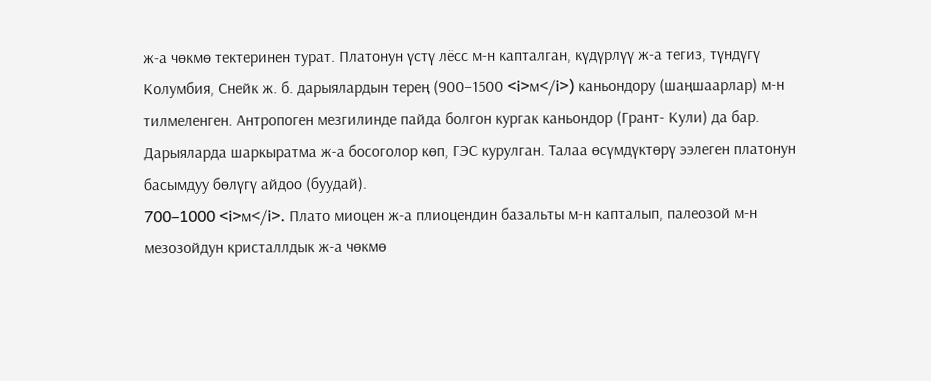ж-а чөкмө тектеринен турат. Платонун үстү лёсс м-н капталган, күдүрлүү ж-а тегиз, түндүгү Колумбия, Снейк ж. б. дарыялардын терең (900–1500 <i>м</i>) каньондору (шаңшаарлар) м-н тилмеленген. Антропоген мезгилинде пайда болгон кургак каньондор (Грант- Кули) да бар. Дарыяларда шаркыратма ж-а босоголор көп, ГЭС курулган. Талаа өсүмдүктөрү ээлеген платонун басымдуу бөлүгү айдоо (буудай).
700–1000 <i>м</i>. Плато миоцен ж-а плиоцендин базальты м-н капталып, палеозой м-н мезозойдун кристаллдык ж-а чөкмө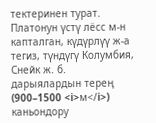тектеринен турат. Платонун үстү лёсс м-н капталган, күдүрлүү ж-а тегиз, түндүгү Колумбия, Снейк ж. б. дарыялардын терең (900–1500 <i>м</i>) каньондору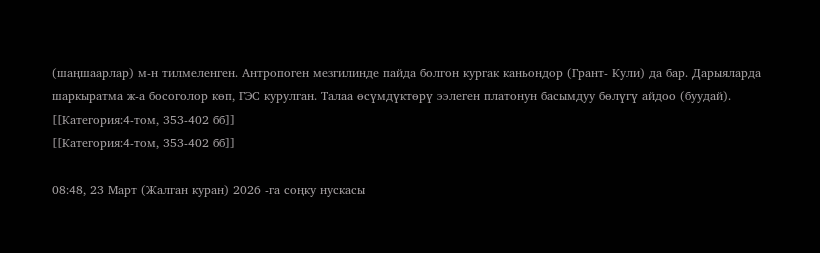(шаңшаарлар) м-н тилмеленген. Антропоген мезгилинде пайда болгон кургак каньондор (Грант- Кули) да бар. Дарыяларда шаркыратма ж-а босоголор көп, ГЭС курулган. Талаа өсүмдүктөрү ээлеген платонун басымдуу бөлүгү айдоо (буудай).
[[Категория:4-том, 353-402 бб]]
[[Категория:4-том, 353-402 бб]]

08:48, 23 Март (Жалган куран) 2026 -га соңку нускасы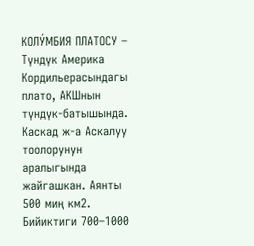КОЛУ́МБИЯ ПЛАТОСУ – Түндүк Америка Кордильерасындагы плато, АКШнын түндүк-батышында. Каскад ж-а Аскалуу тоолорунун аралыгында жайгашкан. Аянты 500 миң км2. Бийиктиги 700–1000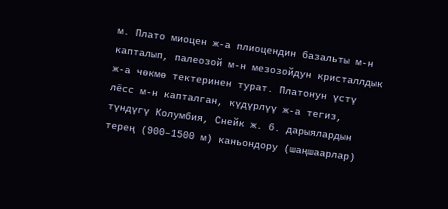м. Плато миоцен ж-а плиоцендин базальты м-н капталып, палеозой м-н мезозойдун кристаллдык ж-а чөкмө тектеринен турат. Платонун үстү лёсс м-н капталган, күдүрлүү ж-а тегиз, түндүгү Колумбия, Снейк ж. б. дарыялардын терең (900–1500 м) каньондору (шаңшаарлар)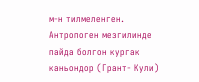м-н тилмеленген. Антропоген мезгилинде пайда болгон кургак каньондор (Грант- Кули)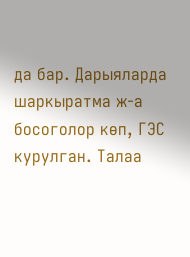да бар. Дарыяларда шаркыратма ж-а босоголор көп, ГЭС курулган. Талаа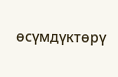өсүмдүктөрү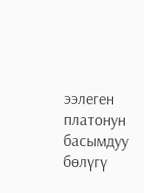ээлеген платонун басымдуу бөлүгү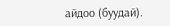айдоо (буудай).